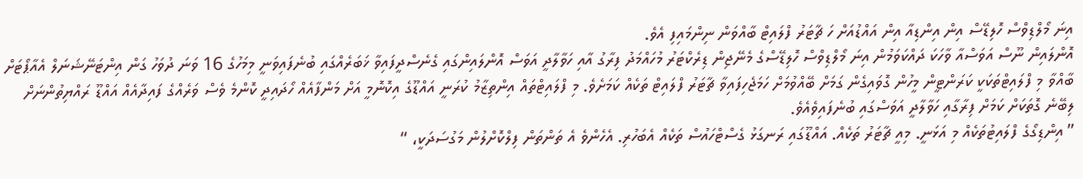އިނަ މޯލްޑިވްސް ހޮލިޑޭސް އިން އިންޑިއާ އިން އައްޑުއަށް ހަ ޗާޓަރު ފްލައިޓް ބާއްވަން ނިންމައިފި އެވެ.
އޮންލައިން ނޫސް އަވަސްއާ ވާހަކަ ދައްކަވަމުން އިނަ މޯލްޑިވްސް ހޮލިޑޭސްގެ މެނޭޖިން ޑިރެކްޓަރު މުހައްމަދު ފިރާގު އާއި ހަވާލާދީ އަވަސް އޮންލައިންގައި ގެނެސްދީފައިވާ ޚަބަރެއްގައި ބުނެފައިވަނީ މިމަހުގެ 16 ވަނަ ދުވަހު ގަން އިންޓަނޭޝަނަލް އެއާޕޯޓަށް ބާއްވާ މި ފްލައިޓްތަކަކީ ކަރަންޓީން މީހުން ގޮވައިގެން ގަމަށް ބޭއްވުމަށް ހަމަޖެހިފައިވާ ޗާޓަރު ފްލައިޓް ތަކެއް ކަމަށެވެ. މި ފްލައިޓްތައް އިންތިޒާމު ކުރަނީ އައްޑޫގެ އިކޮނޮމީ އަށް މަންފާއެއް ހޯދައިދީ ކޮންމެ ވެސް ވަރެއްގެ ފައިދާއެއް އައްޑޫ ރައްޔިތުންނަށް ލިބޭނެ ގޮތަކަށް ކަމަށް ފިރާގާއި ހަވާލާދީ އަވަސްގައި ބުނެފައިވެއެވެ.
” އިންޑިގޯގެ ފްލައިޓުތަކެއް މި އަޅަނީ. މިއީ ޗާޓަރު ތަކެއް. އައްޑޫގައި ރަނގަޅު ގެސްޓްހައުސް ތަކެއް އެބަހުރި. އެހެންވެ އެ ތަންތަން ފިލްކޮށްލުން މަގުސަދަކީ، “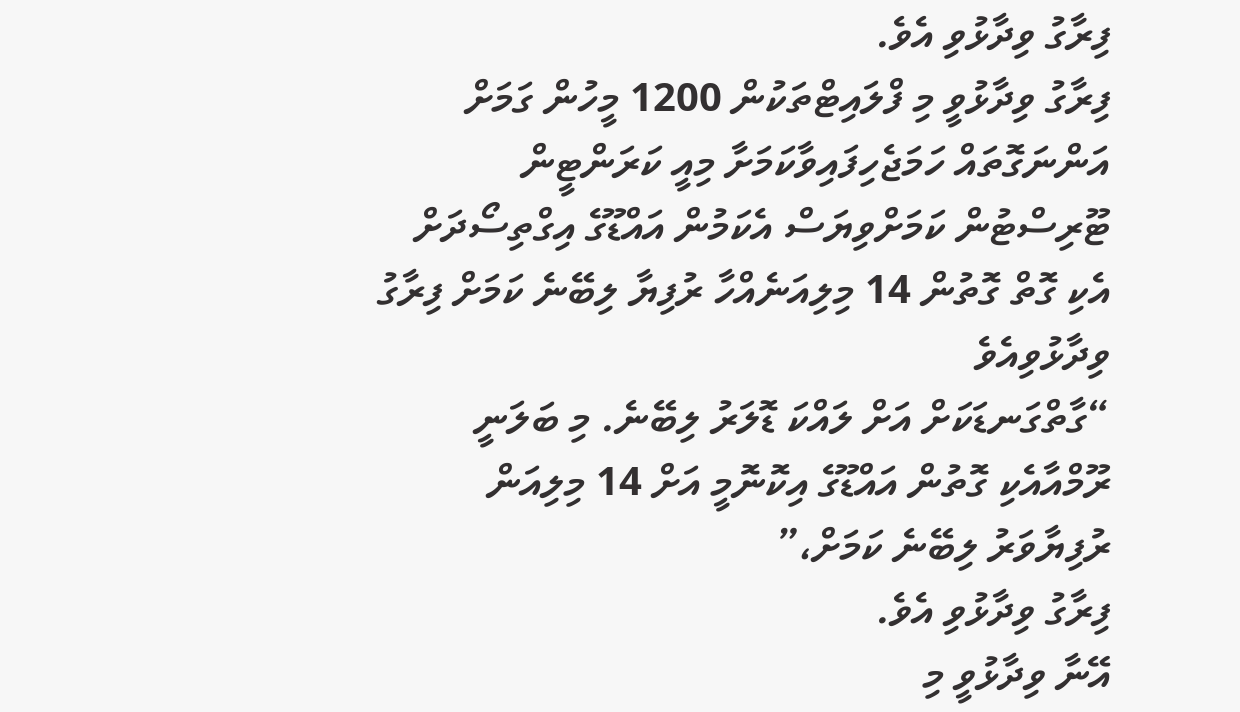ފިރާގު ވިދާޅުވި އެވެ.
ފިރާގު ވިދާޅުވީ މި ފްލައިޓްތަކުން 1200 މީހުން ގަމަށް އަންނަގޮތައް ހަމަޖެހިފައިވާކަމަށާ މިއީ ކަރަންޓީން ޓޫރިސްޓުން ކަމަށްވިޔަސް އެކަމުން އައްޑޫގެ އިގްތިސޯދަށް އެކި ގޮތް ގޮތުން 14 މިލިއަނެއްހާ ރުފިޔާ ލިބޭނެ ކަމަށް ފިރާގު ވިދާޅުވިއެވެ
“ގާތްގަނޑަކަށް އަށް ލައްކަ ޑޮލަރު ލިބޭނެ. މި ބަލަނީ ރޫމްއާއެކި ގޮތުން އައްޑޫގެ އިކޮނޮމީ އަށް 14 މިލިއަން ރުފިޔާވަރު ލިބޭނެ ކަމަށް،”
ފިރާގު ވިދާޅުވި އެވެ.
އޭނާ ވިދާޅުވީ މި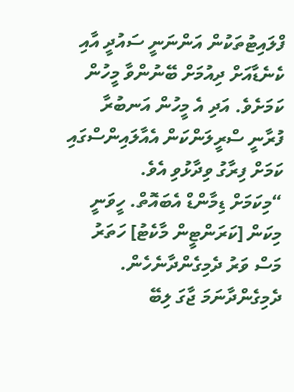ފްލައިޓުތަކުން އަންނަނީ ސައުދީ އާއި ކެނެޑާއަށް ދިއުމަށް ބޭނުންވާ މީހުން ކަމަށެވެ. އަދި އެ މީހުން އަނބުރާ ފުރާނީ ސްރީލަންކަން އެއާލައިންސްގައި ކަމަށް ފިރާގު ވިދާޅުވި އެވެ.
“މިކަމަށް ޑިމާންޑް އެބައޮތް. ހީވަނީ މިކަން [ކަރަންޓީން މާކެޓު] ހަތަރު މަސް ވަރު ދެމިގެންދާނެހެން. ދެމިގެންދާނަމަ ޖާގަ ލިބޭ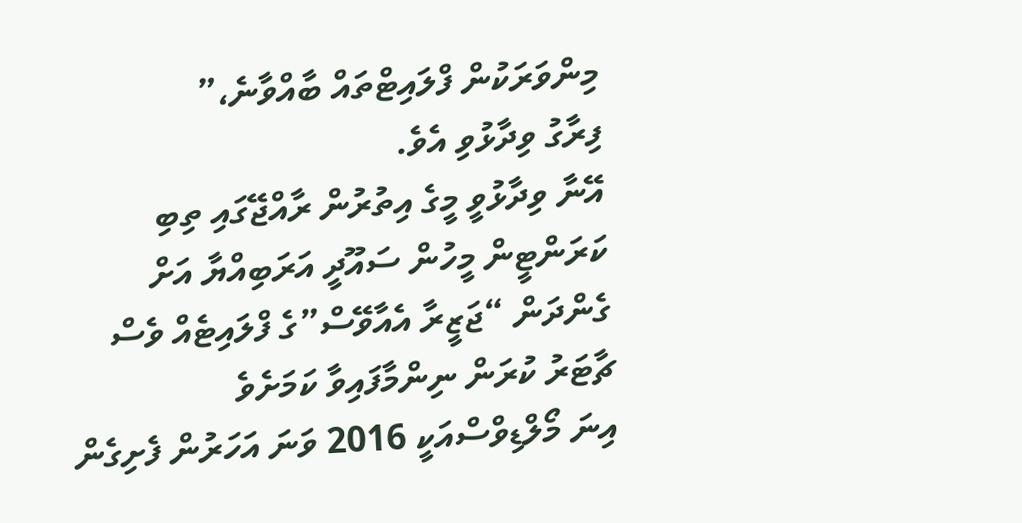މިންވަރަކުން ފްލައިޓްތައް ބާއްވާނެ،”
ފިރާގު ވިދާޅުވި އެވެ.
އޭނާ ވިދާޅުވީ މީގެ އިތުރުން ރާއްޖޭގައި ތިބި ކަރަންޓީން މީހުން ސައޫދީ އަރަބިއްޔާ އަށް ގެންދަން “ޖަޒީރާ އެއާވޭސް”ގެ ފްލައިޓެއް ވެސް ޗާޓަރު ކުރަން ނިންމާފައިވާ ކަމަށެވެ
އިނަ މޯލްޑިވްސްއަކީ 2016 ވަނަ އަހަރުން ފެށިގެން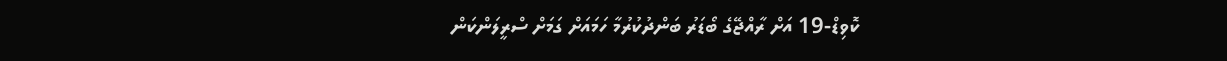ކޮވިޑް-19 އަށް ރާއްޖޭގެ ބޯޑަރު ބަންދުކުރުމާ ހަމައަށް ގަމަށް ސްރީލަންކަން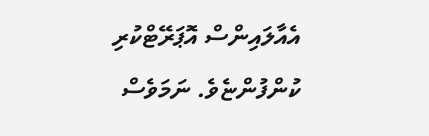އެއާލައިންސް އޮޕަރޭޓްކުރި ކުންފުންޏެވެ. ނަމަވެސް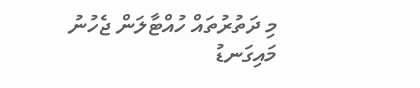މި ދަތުރުތައް ހުއްޓާލަން ޖެހުނު މައިގަނޑު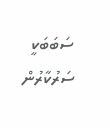ސަބަބަކީ ސަރުކާރުން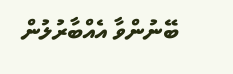ބޭނުންވާ އެއްބާރުލުން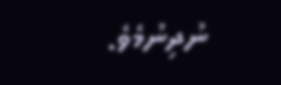ނުދިނުމެވެ.